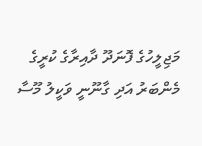މަޖިލީހުގެ ފޮނަދޫ ދާއިރާގެ ކުރީގެ މެންބަރު އަދި ގާނޫނީ ވަކީލު މޫސާ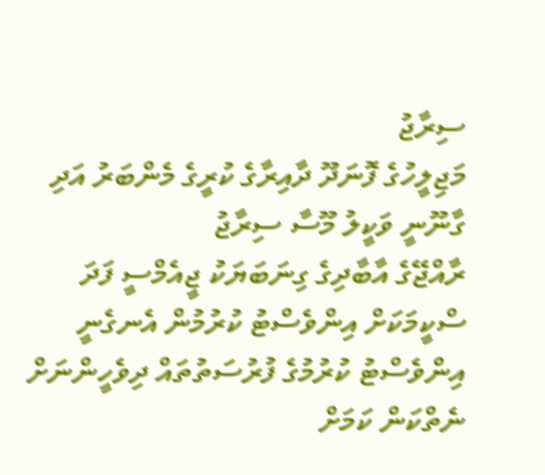ސިރާޖު
މަޖިލީހުގެ ފޮނަދޫ ދާއިރާގެ ކުރީގެ މެންބަރު އަދި ގާނޫނީ ވަކީލު މޫސާ ސިރާޖު
ރާއްޖޭގެ އާބާދިގެ ގިނަބަޔަކު ޖީއެމްސީ ފަދަ ސްކީމަކަށް އިންވެސްޓު ކުރުމުން އެނގެނީ އިންވެސްޓު ކުރުމުގެ ފުރުސަތުތައް ދިވެހީންނަށް ނެތްކަން ކަމަށް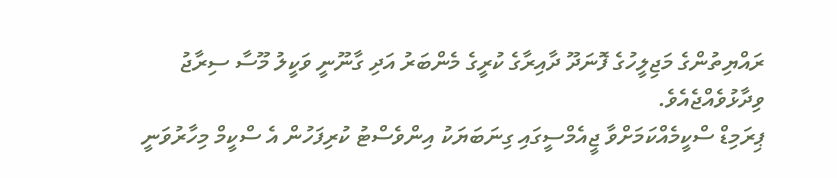ރައްޔިތުންގެ މަޖިލީހުގެ ފޮނަދޫ ދާއިރާގެ ކުރީގެ މެންބަރު އަދި ގާނޫނީ ވަކީލު މޫސާ ސިރާޖު ވިދާޅުވެއްޖެއެވެ.
ޕިރަމިޑް ސްކީމެއްކަމަށްވާ ޖީއެމްސީގައި ގިނަބަޔަކު އިންވެސްޓު ކުރިފަހުން އެ ސްކީމް މިހާރުވަނީ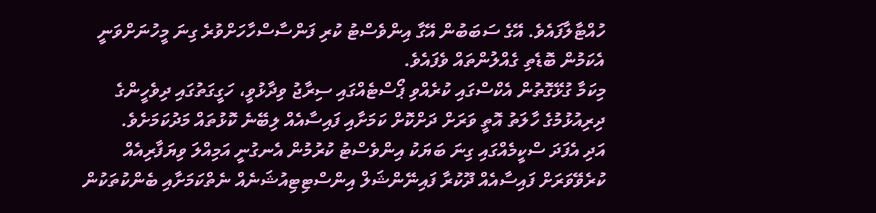ހުއްޓާލާފައެވެ. އޭގެ ސަބަބުން އޭގާ އިންވެސްޓު ކުރި ފަންސާސްހާހަށްވުރެ ގިނަ މީހުނަށްވަނީ އެކަމުން ބޮޑެތި ގެއްލުންތައް ވެފައެވެ.
މިކަމާ ގުޅޭގޮތުން އެކްސްގައި ކުރެއްވި ޕޯސްޓެއްގައި ސިރާޖު ވިދާޅުވީ، ހަގީގަތުގައި ދިވެހީންގެ ދިރިއުޅުމުގެ ހާލަތު އޮތީ ވަރަށް ދަށްކޮށް ކަމަށާއި ފައިސާއެއް ލިބޭނެ ކޮޅުތައް މަދުކަމަށެވެ.
އަދި އެފަދަ ސްކީމެއްގައި ގިނަ ބަޔަކު އިންވެސްޓު ކުރުމުން އެނގުނީ އަމިއްލަ ވިޔަފާރިއެއް ކުރެވޭވަރަށް ފައިސާއެއް ދޫކުރާ ފައިނޭންޝަލް އިންސްޓިޓިއުޝަނެއް ނެތްކަމަށާއި ބެންކުތަކުން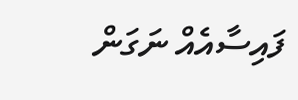ފައިސާއެއް ނަގަން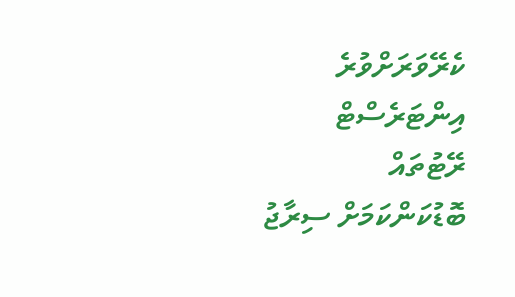ކެރޭވަރަށްވުރެ އިންޓަރެސްޓް ރޭޓުތައް ބޮޑުކަންކަމަށް ސިރާޖު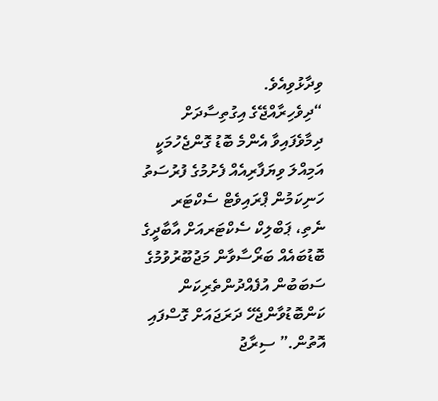ވިދާޅުވިއެވެ.
“ދިވެހިރާއްޖޭގެ އިގުތިސާދަށް ދިމާވެފައިވާ އެންމެ ބޮޑު ގޮންޖެހުމަކީ އަމިއްލަ ވިޔަފާރިއެއް ފެށުމުގެ ފުރުސަތު ހަނިކަމުން ޕްރައިވެޓް ސެކްޓަރ ނެތި، ޕަބްލިކް ސެކްޓަރއަށް އާބާދީގެ ބޮޑުބައެއް ބަރޯސާވާން މަޖުބޫރުވުމުގެ ސަބަބުން އުފެއްދުންތެރިކަން ކަންބޮޑުވާންޖެހޭ ދަރަޖައަށް ގޮސްފައި އޮތުން.” ސިރާޖު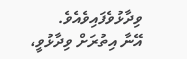ވިދާޅުވެފައިވެއެވެ.
އޭނާ އިތުރަށް ވިދާޅުވީ،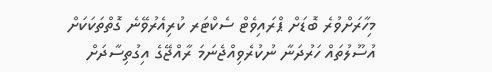މިހާރަށްވުރެ ބޮޑަށް ޕްރައިވެޓް ސެކްޓަރ ކުރިއެރުވޭނެ ގޮތްތަކަކަށް އުސޫލުތައް ހަރުދަނާ ނުކުރެވިއްޖެނަމަ ރާއްޖޭގެ އިގުތިސާދަށް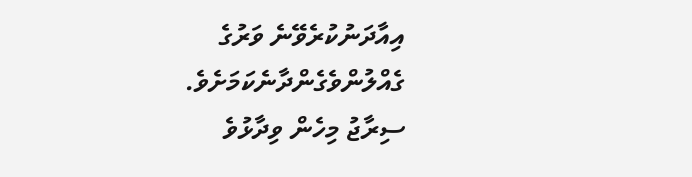އިއާދަނުކުރެވޭނެ ވަރުގެ ގެއްލުންވެގެންދާނެކަމަށެވެ.
ސިރާޖު މިހެން ވިދާޅުވެ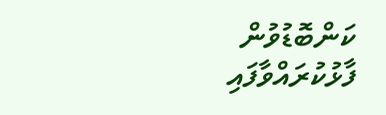ކަންބޮޑުވުން ފާޅުކުރައްވާފައި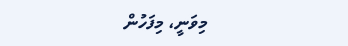މިވަނީ، މިފަހުން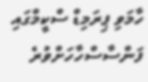ހާމަވި ޕިރަމިޑް ސްކީމްގައި ފަންސާސްހާހަށްވުރެ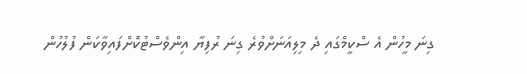ގިނަ މީހުން އެ ސްކީމްގައި ދެ މިލިއަނަށްވުރެ ގިނަ ރުފިޔާ އިންވެސްޓުކޮށްފައިވާކަން ފުލުހުން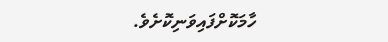ހާމަކޮށްފައިވަނިކޮށެވެ.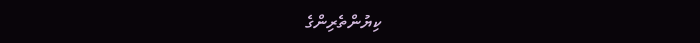ކިޔުންތެރިންގެ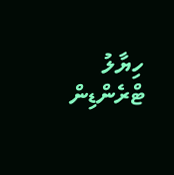ހިޔާލު
ޓްރެންޑިން